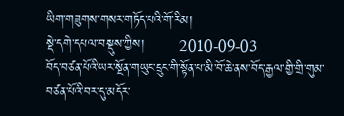ཡིག་གཟུགས་གསར་གཏོད་པའི་གོ་རིམ།
སྡེ་དགེ་དཔལ་བསྡུས་ཀྱིས།        2010-09-03
བོད་བཙན་པོའི་ཡར་སྔོན་གཡུང་དྲུང་གི་སྟོན་པ་མི་བོ་ཆེ་ནས་བོད་རྒྱལ་གྱི་གྲི་གུམ་བཙན་པོའི་བར་དུ་མདོར་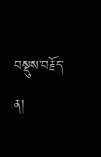བསྡུས་བརྗོད་
ན།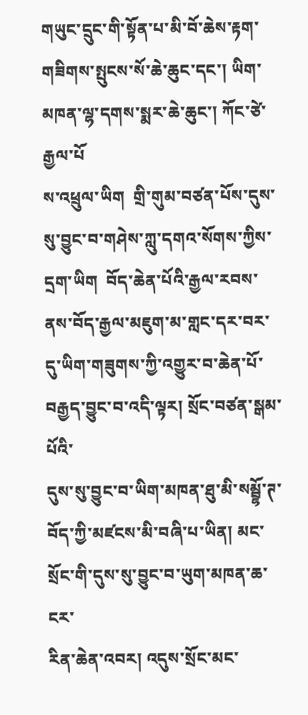གཡུང་དྲུང་གི་སྟོན་པ་མི་བོ་ཆེས་རྟག་གཟིགས་སྤུངས་སོ་ཆེ་ཆུང་དང་། ཡིག་མཁན་ལྷ་དགས་སྨར་ཆེ་ཆུང་། ཀོང་ཙེ་རྒྱལ་པོ
ས་འཕྲུལ་ཡིག  གྲི་གུམ་བཙན་པོས་དུས་སུ་བྱུང་བ་གཤེས་ཀླུ་དགའ་སོགས་ཀྱིས་དྲག་ཡིག  བོད་ཆེན་པོའི་རྒྱལ་རབས་
ནས་བོད་རྒྱལ་མཇུག་མ་གླང་དར་བར་དུ་ཡིག་གཟུགས་ཀྱི་འགྱུར་བ་ཆེན་པོ་བརྒྱད་བྱུང་བ་འདི་ལྟར། སྲོང་བཙན་སྒམ་པོའི་
དུས་སུ་བྱུང་བ་ཡིག་མཁན་ཐུ་མི་སམྦྷོ་ཊ་བོད་ཀྱི་མཛངས་མི་བཞི་པ་ཡིན། མང་སྲོང་གི་དུས་སུ་བྱུང་བ་ཡུག་མཁན་ཆ་ངར་
རིན་ཆེན་འབར། འདུས་སྲོང་མང་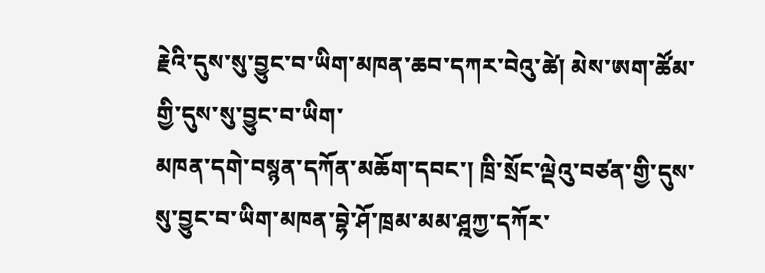རྗེའི་དུས་སུ་བྱུང་བ་ཡིག་མཁན་ཆབ་དཀར་བེའུ་ཚེ། མེས་ཨག་ཚོམ་གྱི་དུས་སུ་བྱུང་བ་ཡིག་
མཁན་དགེ་བསྙན་དཀོན་མཆོག་དབང་། ཁྲི་སྲོང་ལྡེའུ་བཙན་གྱི་དུས་སུ་བྱུང་བ་ཡིག་མཁན་བྷེ་ཤོ་ཁྲམ་མམ་ཤྰཀྱ་དཀོར་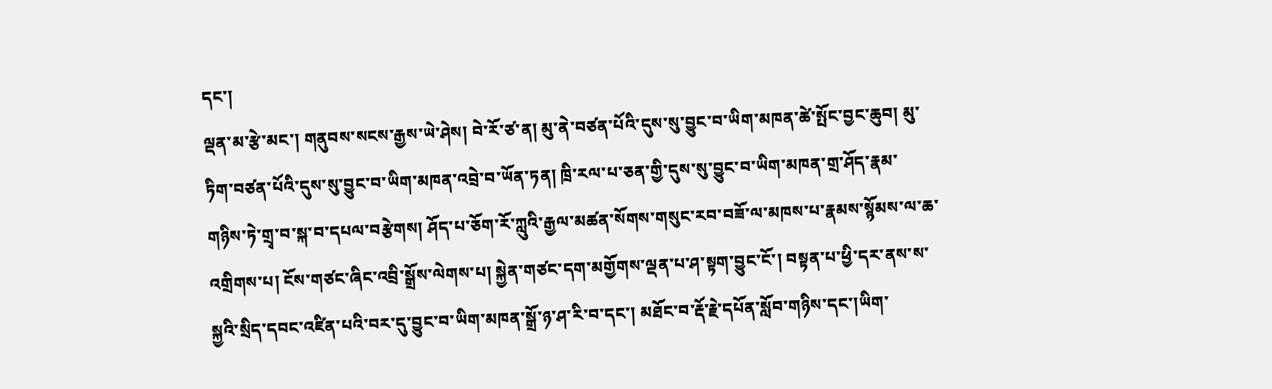དང་།
ལྡན་མ་རྩེ་མང་། གནུབས་སངས་རྒྱས་ཡེ་ཤེས། བེ་རོ་ཙ་ན། མུ་ནེ་བཙན་པོའི་དུས་སུ་བྱུང་བ་ཡིག་མཁན་ཚེ་སྤོང་བྱང་ཆུབ། མུ་
ཏིག་བཙན་པོའི་དུས་སུ་བྱུང་བ་ཡིག་མཁན་འབྲེ་བ་ཡོན་ཏན། ཁྲི་རལ་པ་ཅན་གྱི་དུས་སུ་བྱུང་བ་ཡིག་མཁན་གྲ་ཤོད་རྣམ་
གཉིས་ཏེ་གྲྭ་བ་སྐ་བ་དཔལ་བརྩེགས། ཤོད་པ་ཅོག་རོ་ཀླུའི་རྒྱལ་མཚན་སོགས་གསུང་རབ་བཟོ་ལ་མཁས་པ་རྣམས་སྙོམས་ལ་ཆ་
འགྲིགས་པ། ངོས་གཙང་ཞིང་འབྲི་སྒྲོས་ལེགས་པ། སྐྱེན་གཙང་དག་མགྱོགས་ལྡན་པ་ཤ་སྟག་བྱུང་ངོ་། བསྟན་པ་ཕྱི་དར་ནས་ས་
སྐྱའི་སྲིད་དབང་འཛིན་པའི་བར་དུ་བྱུང་བ་ཡིག་མཁན་སྒྲོ་ཉ་ཤ་རི་བ་དང་། མཐོང་བ་རྡོ་རྗེ་དཔོན་སློབ་གཉིས་དང་།ཡིག་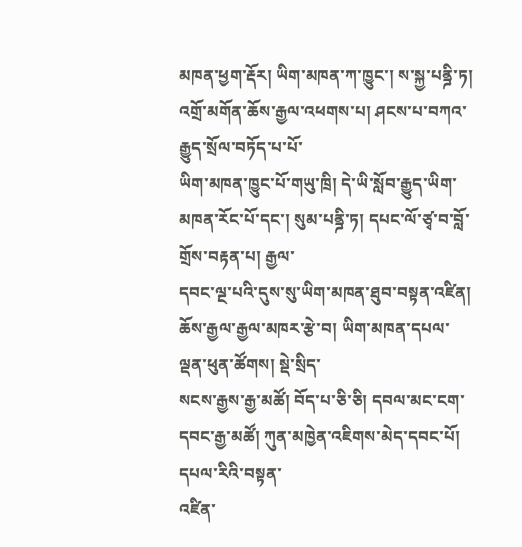མཁན་ཕྱག་རྡོར། ཡིག་མཁན་ཀ་ཁྱུང་། ས་སྐྱ་པནྜི་ཏ། འགྲོ་མགོན་ཆོས་རྒྱལ་འཕགས་པ། ཤངས་པ་བཀའ་རྒྱུད་སྲོལ་བཏོད་པ་པོ་
ཡིག་མཁན་ཁྱུང་པོ་གཡུ་ཁྲི། དེ་ཡི་སློབ་རྒྱུད་ཡིག་མཁན་རོང་པོ་དང་། སུམ་པནྜི་ཏ། དཔང་ལོ་ཙྭ་བ་བློ་གྲོས་བརྟན་པ། རྒྱལ་
དབང་ལྔ་པའི་དུས་སུ་ཡིག་མཁན་ཐུབ་བསྟན་འཛིན། ཆོས་རྒྱལ་རྒྱལ་མཁར་རྩེ་བ། ཡིག་མཁན་དཔལ་ལྡན་ཕུན་ཚོགས། སྡེ་སྲིད་
སངས་རྒྱས་རྒྱ་མཚོ། བོད་པ་ཅི་ཅི། དབལ་མང་ངག་དབང་རྒྱ་མཚོ། ཀུན་མཁྱེན་འཇིགས་མེད་དབང་པོ། དཔལ་རིའི་བསྟན་
འཛིན་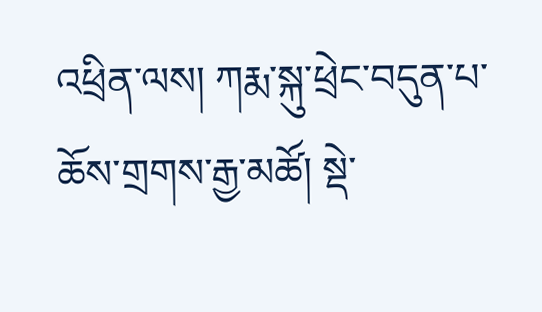འཕྲིན་ལས། ཀརྨ་སྐུ་ཕྲེང་བདུན་པ་ཆོས་གྲགས་རྒྱ་མཚོ། སྡེ་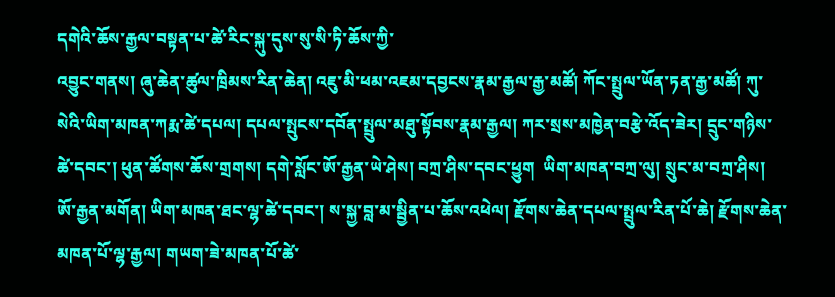དགེའི་ཆོས་རྒྱལ་བསྟན་པ་ཚེ་རིང་སྐུ་དུས་སུ་སི་ཏི་ཆོས་ཀྱི་
འབྱུང་གནས། ཞུ་ཆེན་ཚུལ་ཁྲིམས་རིན་ཆེན། འཇུ་མི་ཕམ་འཇམ་དབྱངས་རྣམ་རྒྱལ་རྒྱ་མཚོ། ཀོང་སྤྲུལ་ཡོན་ཏན་རྒྱ་མཚོ། ཀུ་
སེའི་ཡིག་མཁན་ཀརྨ་ཚེ་དཔལ། དཔལ་སྤུངས་དབོན་སྤྲུལ་མཐུ་སྟོབས་རྣམ་རྒྱལ། ཀར་སྲས་མཁྱེན་བརྩེ་འོད་ཟེར། དྲུང་གཉིས་
ཚེ་དབང་། ཕུན་ཚོགས་ཆོས་གྲགས། དགེ་སློང་ཨོ་རྒྱན་ཡེ་ཤེས། བཀྲ་ཤིས་དབང་ཕྱུག  ཡིག་མཁན་བཀྲ་ལུ། སྲུང་མ་བཀྲ་ཤིས།
ཨོ་རྒྱན་མགོན། ཡིག་མཁན་ཐང་ལྷ་ཚེ་དབང་། ས་སྐྱ་བླ་མ་སྦྱིན་པ་ཆོས་འཕེལ། རྫོགས་ཆེན་དཔལ་སྤྲུལ་རིན་པོ་ཆེ། རྫོགས་ཆེན་མཁན་པོ་ལྷ་རྒྱལ། གཡག་ཟེ་མཁན་པོ་ཚེ་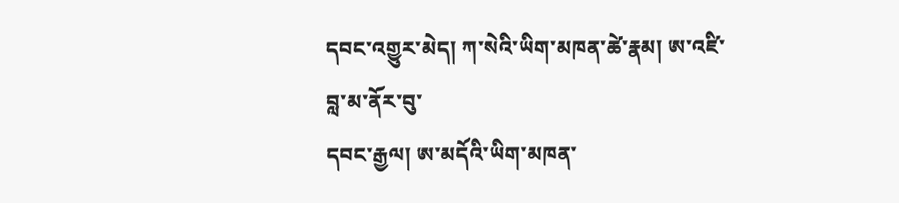དབང་འགྱུར་མེད། ཀ་སེའི་ཡིག་མཁན་ཚེ་རྣམ། ཨ་འཛི་བླ་མ་ནོར་བུ་
དབང་རྒྱལ། ཨ་མདོའི་ཡིག་མཁན་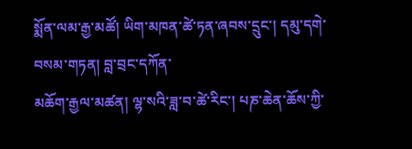སྨོན་ལམ་རྒྱ་མཚོ། ཡིག་མཁན་ཚེ་ཏན་ཞབས་དྲུང་། དམུ་དགེ་བསམ་གཏན། བླ་བྲང་དཀོན་
མཆོག་རྒྱལ་མཚན། ལྷ་སའི་ཟླ་བ་ཚེ་རིང་། པཎ་ཆེན་ཆོས་ཀྱི་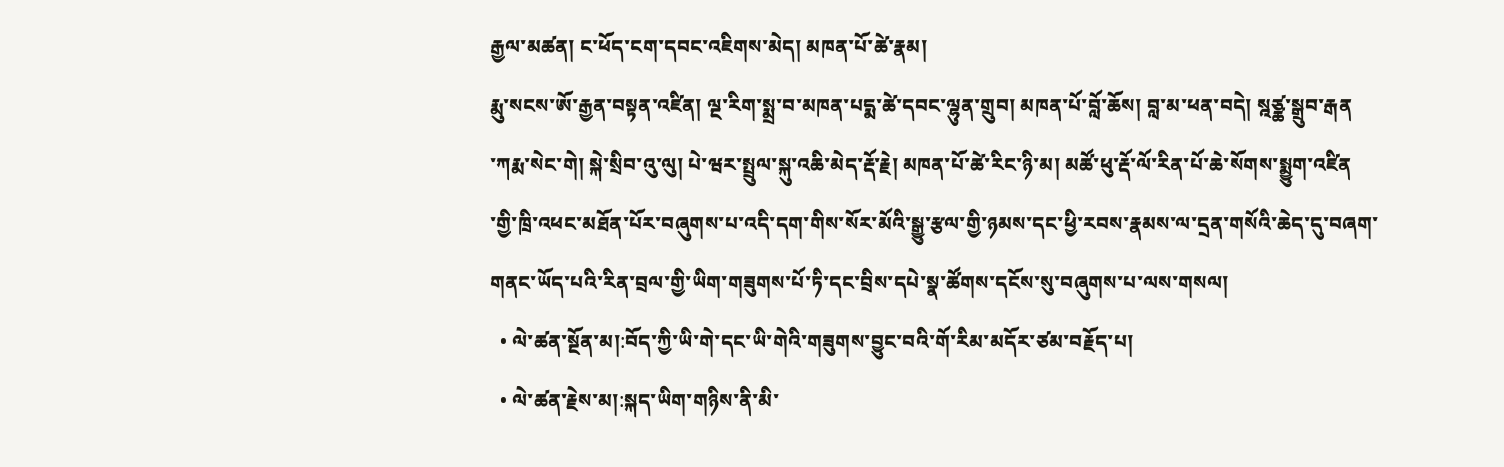རྒྱལ་མཚན། ང་ཕོད་ངག་དབང་འཇིགས་མེད། མཁན་པོ་ཚེ་རྣམ།
རྨུ་སངས་ཨོ་རྒྱན་བསྟན་འཛིན། ལྔ་རིག་སྨྲ་བ་མཁན་པདྨ་ཚེ་དབང་ལྷུན་གྲུབ། མཁན་པོ་བློ་ཆོས། བླ་མ་ཕན་བདེ། སྰཙྪ་སྒྲུབ་རྒན
་ཀརྨ་སེང་གེ། སྐེ་སྲིབ་འུ་ལུ། པེ་ཝར་སྤྲུལ་སྐུ་འཆི་མེད་རྡོ་རྗེ། མཁན་པོ་ཚེ་རིང་ཉི་མ། མཚོ་ཕུ་རྡོ་ལོ་རིན་པོ་ཆེ་སོགས་སྨྱུག་འཛིན
་གྱི་ཁྲི་འཕང་མཐོན་པོར་བཞུགས་པ་འདི་དག་གིས་སོར་མོའི་སྒྱུ་རྩལ་གྱི་ཉམས་དང་ཕྱི་རབས་རྣམས་ལ་དྲན་གསོའི་ཆེད་དུ་བཞག་གནང་ཡོད་པའི་རིན་བྲལ་གྱི་ཡིག་གཟུགས་པོ་ཏི་དང་བྲིས་དཔེ་སྣ་ཚོགས་དངོས་སུ་བཞུགས་པ་ལས་གསལ།
  • ལེ་ཚན་སྔོན་མ།:བོད་ཀྱི་ཡི་གེ་དང་ཡི་གེའི་གཟུགས་བྱུང་བའི་གོ་རིམ་མདོར་ཙམ་བརྗོད་པ།
  • ལེ་ཚན་རྗེས་མ།:སྐད་ཡིག་གཉིས་ནི་མི་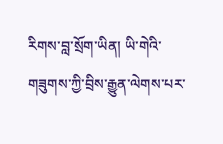རིགས་བླ་སྲོག་ཡིན། ཡི་གེའི་གཟུགས་ཀྱི་བྲིས་རྒྱུན་ལེགས་པར་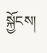སྐྱོངས།